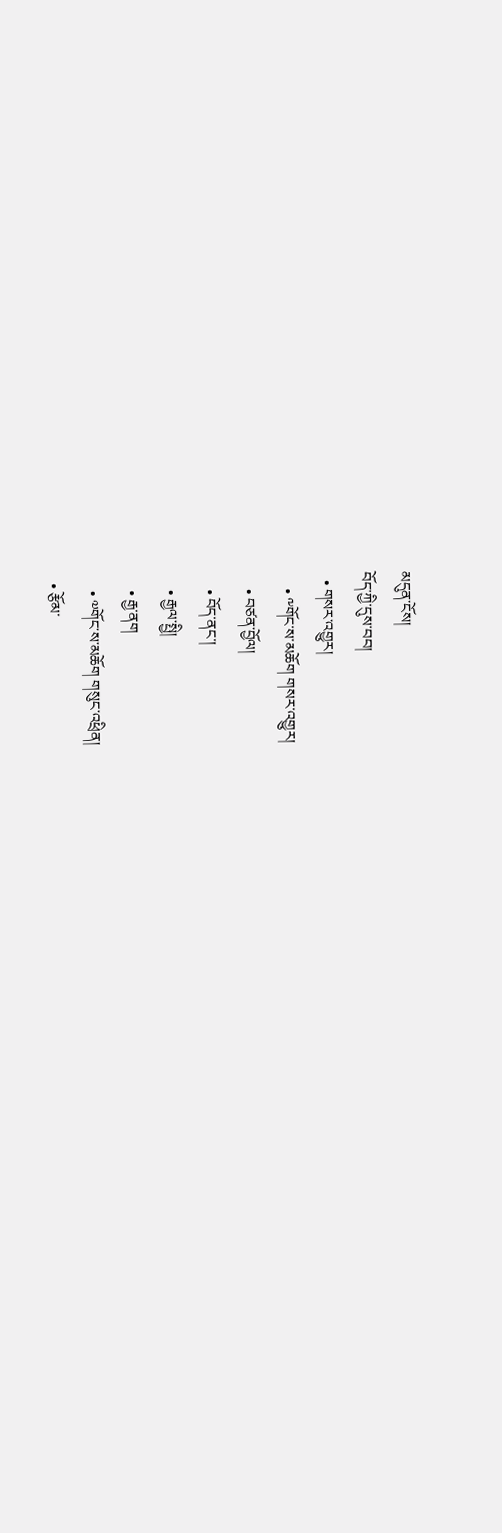མདུན་ངོས།
བོད་ཀྱི་དུས་བབ།
  • གསར་འགྱུར།
    • ༸གོང་ས་མཆོག གསར་འགྱུར།
    • བཙན་བྱོལ།
    • བོད་ནང་།
    • རྒྱལ་སྤྱི།
    • རྒྱ་ནག
    • ༧གོང་ས་མཆོག གསུང་འཕྲིན།
  • རྩོམ་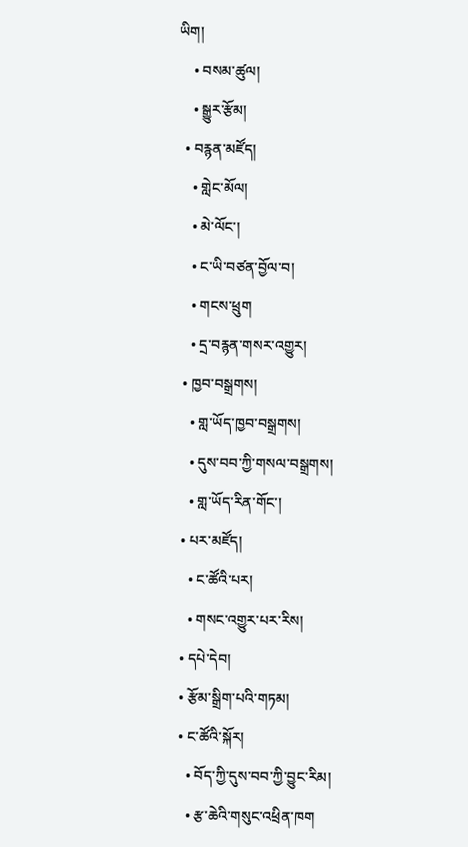ཡིག།
    • བསམ་ཚུལ།
    • སྒྱུར་རྩོམ།
  • བརྙན་མཛོད།
    • གླེང་མོལ།
    • མེ་ལོང་།
    • ང་ཡི་བཙན་བྱོལ་བ།
    • གངས་ཕྲུག
    • དྲ་བརྙན་གསར་འགྱུར།
  • ཁྱབ་བསྒྲགས།
    • གླ་ཡོད་ཁྱབ་བསྒྲགས།
    • དུས་བབ་ཀྱི་གསལ་བསྒྲགས།
    • གླ་ཡོད་རིན་གོང་།
  • པར་མཛོད།
    • ང་ཚོའི་པར།
    • གསང་འགྱུར་པར་རིས།
  • དཔེ་དེབ།
  • རྩོམ་སྒྲིག་པའི་གཏམ།
  • ང་ཚོའི་སྐོར།
    • བོད་ཀྱི་དུས་བབ་ཀྱི་བྱུང་རིམ།
    • རྩ་ཆེའི་གསུང་འཕྲིན་ཁག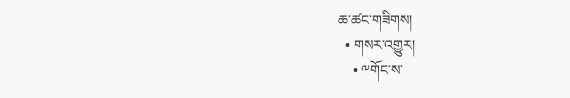ཆ་ཚང་གཟིགས།
  • གསར་འགྱུར།
    • ༸གོང་ས་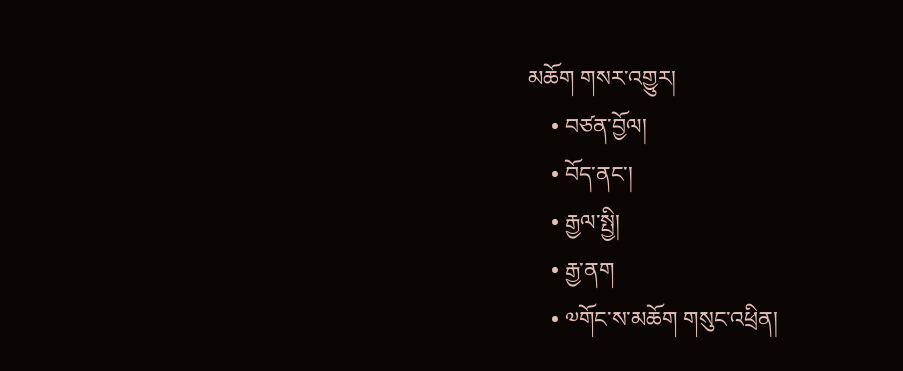མཆོག གསར་འགྱུར།
    • བཙན་བྱོལ།
    • བོད་ནང་།
    • རྒྱལ་སྤྱི།
    • རྒྱ་ནག
    • ༧གོང་ས་མཆོག གསུང་འཕྲིན།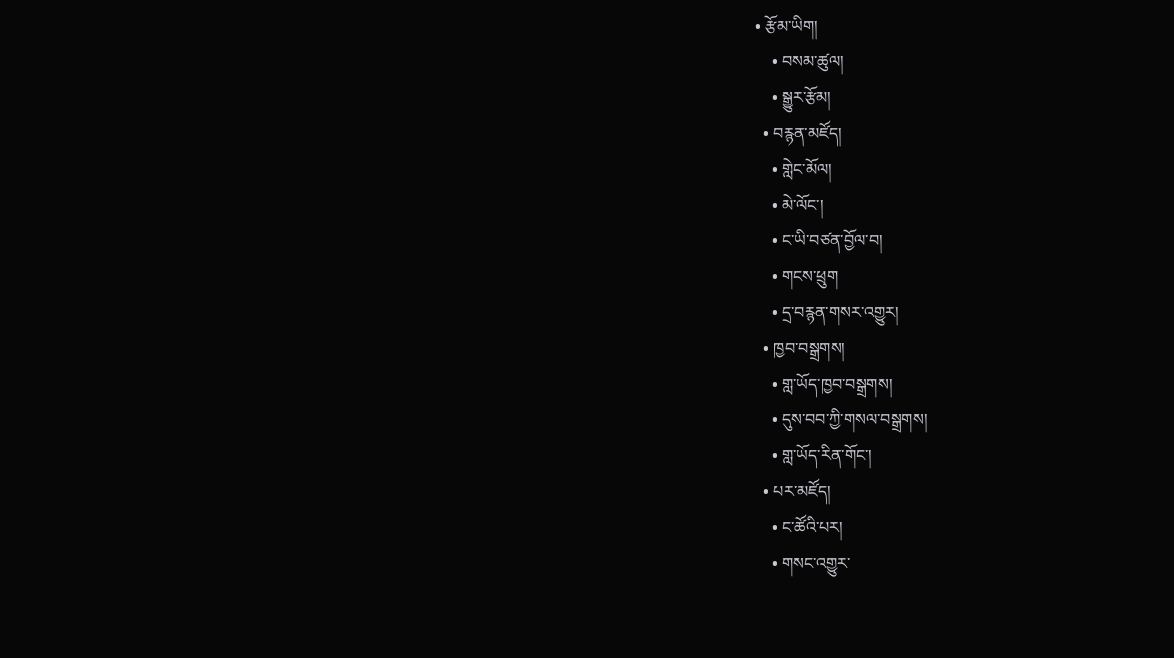• རྩོམ་ཡིག།
    • བསམ་ཚུལ།
    • སྒྱུར་རྩོམ།
  • བརྙན་མཛོད།
    • གླེང་མོལ།
    • མེ་ལོང་།
    • ང་ཡི་བཙན་བྱོལ་བ།
    • གངས་ཕྲུག
    • དྲ་བརྙན་གསར་འགྱུར།
  • ཁྱབ་བསྒྲགས།
    • གླ་ཡོད་ཁྱབ་བསྒྲགས།
    • དུས་བབ་ཀྱི་གསལ་བསྒྲགས།
    • གླ་ཡོད་རིན་གོང་།
  • པར་མཛོད།
    • ང་ཚོའི་པར།
    • གསང་འགྱུར་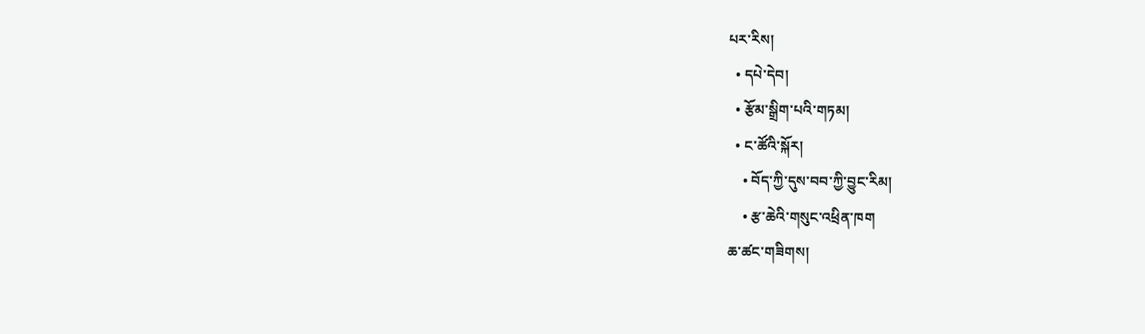པར་རིས།
  • དཔེ་དེབ།
  • རྩོམ་སྒྲིག་པའི་གཏམ།
  • ང་ཚོའི་སྐོར།
    • བོད་ཀྱི་དུས་བབ་ཀྱི་བྱུང་རིམ།
    • རྩ་ཆེའི་གསུང་འཕྲིན་ཁག
ཆ་ཚང་གཟིགས།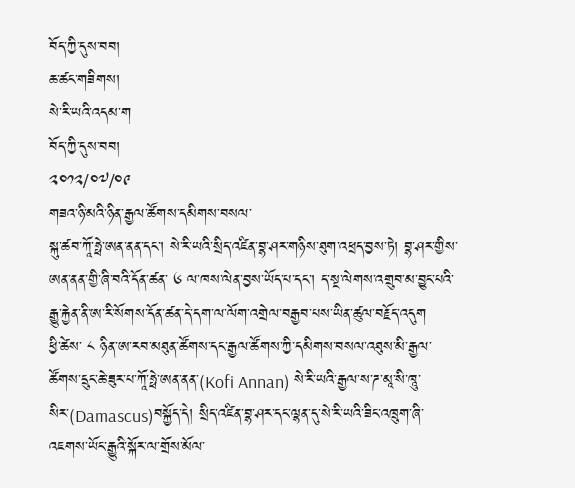བོད་ཀྱི་དུས་བབ།
ཆ་ཚང་གཟིགས།
སེ་རི་ཡའི་འདམ་ག
བོད་ཀྱི་དུས་བབ།
༢༠༡༢/༠༧/༠༩
གཟའ་ཉི་མའི་ཉིན་རྒྱལ་ཚོགས་དམིགས་བསལ་
སྐུ་ཚབ་ཀཱོ་ཧྥེ་ཨན་ནན་དང་། སེ་རི་ཡའི་སྲིད་འཛིན་བྷ་ཤར་གཉིས་ཐུག་འཕྲད་བྱས་ཏེ། བྷ་ཤར་གྱིས་ཨན་ནན་གྱི་ཞི་བའི་དོན་ཚན་ ༦ ལ་ཁས་ལེན་བྱས་ཡོད་པ་དང་། ད་སྔ་ལེགས་འགྲུབ་མ་བྱུང་པའི་རྒྱུ་རྐྱེན་ནི་ཨ་རི་སོགས་དོན་ཚན་དེ་དག་ལ་ལོག་འགྲེལ་བརྒྱབ་པས་ཡིན་ཚུལ་བརྗོད་འདུག
ཕྱི་ཚེས་ ༨ ཉིན་ཨ་རབ་མཐུན་ཚོགས་དང་རྒྱལ་ཚོགས་ཀྱི་དམིགས་བསལ་འཐུས་མི་རྒྱལ་ཚོགས་དྲུང་ཆེ་ཟུར་པ་ཀཱོ་ཧྥེ་ཨན་ནན་(Kofi Annan) སེ་རི་ཡའི་རྒྱལ་ས་ཌ་མཱ་སི་ཁཱུ་སིར་(Damascus)བསྐྱོད་དེ། སྲིད་འཛིན་བྷ་ཤར་དང་ལྷན་དུ་སེ་རི་ཡའི་ཟིང་འཁྲུག་ཞི་འཇགས་ཡོང་རྒྱུའི་སྐོར་ལ་གྲོས་མོལ་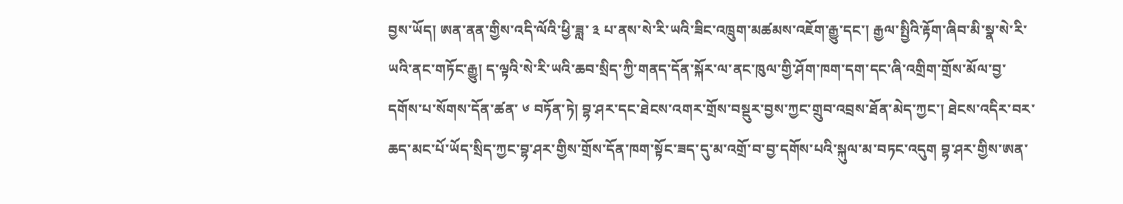བྱས་ཡོད། ཨན་ནན་གྱིས་འདི་ལོའི་ཕྱི་ཟླ་ ༣ པ་ནས་སེ་རི་ཡའི་ཟིང་འཁྲུག་མཚམས་འཇོག་རྒྱུ་དང་། རྒྱལ་སྤྱིའི་རྟོག་ཞིབ་མི་སྣ་སེ་རི་ཡའི་ནང་གཏོང་རྒྱུ། ད་ལྟའི་སེ་རི་ཡའི་ཆབ་སྲིད་ཀྱི་གནད་དོན་སྐོར་ལ་ནང་ཁུལ་གྱི་ཤོག་ཁག་དག་དང་ཞི་འགྲིག་གྲོས་མོལ་བྱ་དགོས་པ་སོགས་དོན་ཚན་ ༦ བཏོན་ཏེ། བྷ་ཤར་དང་ཐེངས་འགར་གྲོས་བསྡུར་བྱས་ཀྱང་གྲུབ་འབྲས་ཐོན་མེད་ཀྱང་། ཐེངས་འདིར་བར་ཆད་མང་པོ་ཡོད་སྲིད་ཀྱང་བྷ་ཤར་གྱིས་གྲོས་དོན་ཁག་སྟོང་ཟད་དུ་མ་འགྲོ་བ་བྱ་དགོས་པའི་སྐུལ་མ་བཏང་འདུག བྷ་ཤར་གྱིས་ཨན་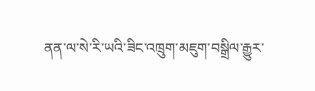ནན་ལ་སེ་རི་ཡའི་ཟིང་འཁྲུག་མཇུག་བསྒྲིལ་རྒྱུར་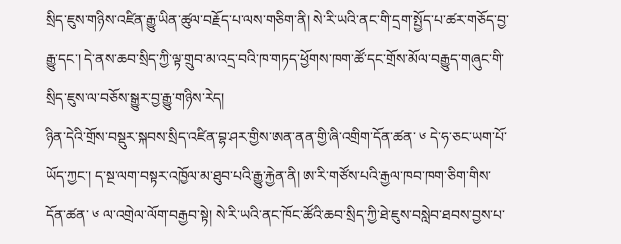སྲིད་ཇུས་གཉིས་འཛིན་རྒྱུ་ཡིན་ཚུལ་བརྗོད་པ་ལས་གཅིག་ནི། སེ་རི་ཡའི་ནང་གི་དྲག་སྤྱོད་པ་ཚར་གཅོད་བྱ་རྒྱུ་དང་། དེ་ནས་ཆབ་སྲིད་ཀྱི་ལྟ་གྲུབ་མ་འདྲ་བའི་ཁ་གཏད་ཕྱོགས་ཁག་ཚོ་དང་གྲོས་མོལ་བརྒྱུད་གཞུང་གི་སྲིད་ཇུས་ལ་བཅོས་སྒྱུར་བྱ་རྒྱུ་གཉིས་རེད།
ཉིན་དེའི་གྲོས་བསྡུར་སྐབས་སྲིད་འཛིན་བྷ་ཤར་གྱིས་ཨན་ནན་གྱི་ཞི་འགྲིག་དོན་ཚན་ ༦ དེ་ཧ་ཅང་ཡག་པོ་ཡོད་ཀྱང་། ད་སྔ་ལག་བསྟར་འཁྱོལ་མ་ཐུབ་པའི་རྒྱུ་རྐྱེན་ནི། ཨ་རི་གཙོས་པའི་རྒྱལ་ཁབ་ཁག་ཅིག་གིས་དོན་ཚན་ ༦ ལ་འགྲེལ་ལོག་བརྒྱབ་སྟེ། སེ་རི་ཡའི་ནང་ཁོང་ཚོའི་ཆབ་སྲིད་ཀྱི་ཐེ་ཇུས་བསླེབ་ཐབས་བྱས་པ་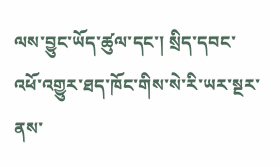ལས་བྱུང་ཡོད་ཚུལ་དང་། སྲིད་དབང་འཕོ་འགྱུར་ཐད་ཁོང་གིས་སེ་རི་ཡར་སྔར་ནས་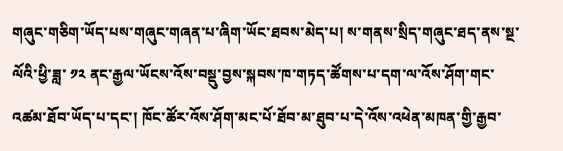གཞུང་གཅིག་ཡོད་པས་གཞུང་གཞན་པ་ཞིག་ཡོང་ཐབས་མེད་པ། ས་གནས་སྲིད་གཞུང་ཐད་ནས་སྔ་ལོའི་ཕྱི་ཟླ་ ༡༢ ནང་རྒྱལ་ཡོངས་འོས་བསྡུ་བྱས་སྐབས་ཁ་གཏད་ཚོགས་པ་དག་ལ་འོས་ཤོག་གང་འཚམ་ཐོབ་ཡོད་པ་དང་། ཁོང་ཚོར་འོས་ཤོག་མང་པོ་ཐོབ་མ་ཐུབ་པ་དེ་འོས་འཕེན་མཁན་གྱི་རྒྱབ་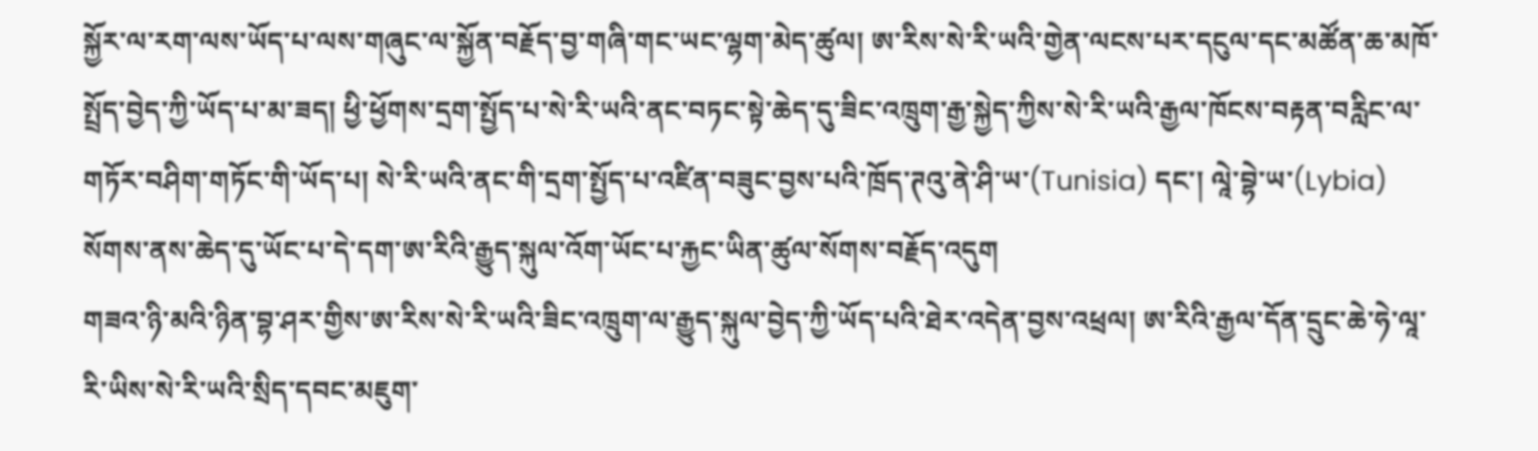སྐྱོར་ལ་རག་ལས་ཡོད་པ་ལས་གཞུང་ལ་སྐྱོན་བརྗོད་བྱ་གཞི་གང་ཡང་ལྷག་མེད་ཚུལ། ཨ་རིས་སེ་རི་ཡའི་གྱེན་ལངས་པར་དངུལ་དང་མཚོན་ཆ་མཁོ་སྤྲོད་བྱེད་ཀྱི་ཡོད་པ་མ་ཟད། ཕྱི་ཕྱོགས་དྲག་སྤྱོད་པ་སེ་རི་ཡའི་ནང་བཏང་སྟེ་ཆེད་དུ་ཟིང་འཁྲུག་རྒྱ་སྐྱེད་ཀྱིས་སེ་རི་ཡའི་རྒྱལ་ཁོངས་བརྟན་བརླིང་ལ་གཏོར་བཤིག་གཏོང་གི་ཡོད་པ། སེ་རི་ཡའི་ནང་གི་དྲག་སྤྱོད་པ་འཛིན་བཟུང་བྱས་པའི་ཁྲོད་ཊའུ་ནེ་ཤི་ཡ་(Tunisia) དང་། ལཱེ་བྷེ་ཡ་(Lybia) སོགས་ནས་ཆེད་དུ་ཡོང་པ་དེ་དག་ཨ་རིའི་རྒྱུད་སྐུལ་འོག་ཡོང་པ་རྐྱང་ཡིན་ཚུལ་སོགས་བརྗོད་འདུག
གཟའ་ཉི་མའི་ཉིན་བྷ་ཤར་གྱིས་ཨ་རིས་སེ་རི་ཡའི་ཟིང་འཁྲུག་ལ་རྒྱུད་སྐུལ་བྱེད་ཀྱི་ཡོད་པའི་ཐེར་འདེན་བྱས་འཕྲལ། ཨ་རིའི་རྒྱལ་དོན་དྲུང་ཆེ་ཧེ་ལཱ་རི་ཡིས་སེ་རི་ཡའི་སྲིད་དབང་མཇུག་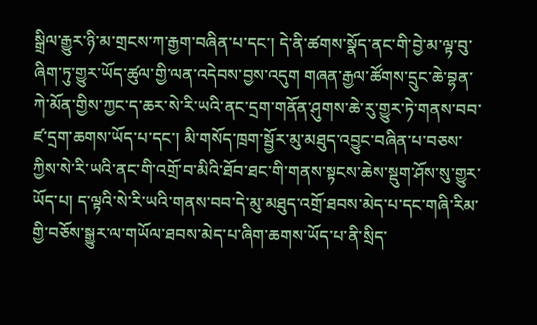སྒྲིལ་རྒྱུར་ཉི་མ་གྲངས་ཀ་རྒྱག་བཞིན་པ་དང་། དེ་ནི་ཚགས་སྣོད་ནང་གི་བྱེ་མ་ལྟ་བུ་ཞིག་ཏུ་གྱུར་ཡོད་ཚུལ་གྱི་ལན་འདེབས་བྱས་འདུག གཞན་རྒྱལ་ཚོགས་དྲུང་ཆེ་བྷན་ཀེ་མོན་གྱིས་ཀྱང་ད་ཆར་སེ་རི་ཡའི་ནང་དྲག་གནོན་ཤུགས་ཆེ་རུ་གྱུར་ཏེ་གནས་བབ་ཛ་དྲག་ཆགས་ཡོད་པ་དང་། མི་གསོད་ཁྲག་སྦྱོར་མུ་མཐུད་འབྱུང་བཞིན་པ་བཅས་ཀྱིས་སེ་རི་ཡའི་ནང་གི་འགྲོ་བ་མིའི་ཐོབ་ཐང་གི་གནས་སྟངས་ཆེས་སྡུག་ཤོས་སུ་གྱུར་ཡོད་པ། ད་ལྟའི་སེ་རི་ཡའི་གནས་བབ་དེ་མུ་མཐུད་འགྲོ་ཐབས་མེད་པ་དང་གཞི་རིམ་གྱི་བཅོས་སྒྱུར་ལ་གཡོལ་ཐབས་མེད་པ་ཞིག་ཆགས་ཡོད་པ་ནི་སྲིད་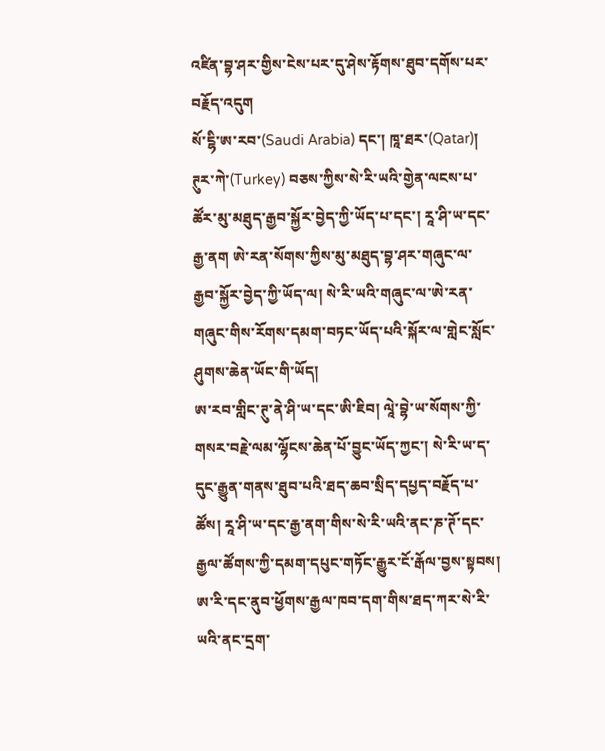འཛིན་བྷ་ཤར་གྱིས་ངེས་པར་དུ་ཤེས་རྟོགས་ཐུབ་དགོས་པར་བརྗོད་འདུག
སོ་ངྷི་ཨ་རབ་(Saudi Arabia) དང་། ཁཱ་ཐར་(Qatar)། ཊུར་ཀེ་(Turkey) བཅས་ཀྱིས་སེ་རི་ཡའི་གྱེན་ལངས་པ་ཚོར་མུ་མཐུད་རྒྱབ་སྐྱོར་བྱེད་ཀྱི་ཡོད་པ་དང་། རཱ་ཤི་ཡ་དང་རྒྱ་ནག ཨེ་རན་སོགས་ཀྱིས་མུ་མཐུད་བྷ་ཤར་གཞུང་ལ་རྒྱབ་སྐྱོར་བྱེད་ཀྱི་ཡོད་ལ། སེ་རི་ཡའི་གཞུང་ལ་ཨེ་རན་གཞུང་གིས་རོགས་དམག་བཏང་ཡོད་པའི་སྐོར་ལ་གླེང་སློང་ཤུགས་ཆེན་ཡོང་གི་ཡོད།
ཨ་རབ་གླིང་ཊུ་ནེ་ཤི་ཡ་དང་ཨི་ཇིབ། ལཱེ་བྷེ་ཡ་སོགས་ཀྱི་གསར་བརྗེ་ལམ་ལྷོངས་ཆེན་པོ་བྱུང་ཡོད་ཀྱང་། སེ་རི་ཡ་ད་དུང་རྒྱུན་གནས་ཐུབ་པའི་ཐད་ཆབ་སྲིད་དཔྱད་བརྗོད་པ་ཚོས། རཱ་ཤི་ཡ་དང་རྒྱ་ནག་གིས་སེ་རི་ཡའི་ནང་ཎ་ཊོ་དང་རྒྱལ་ཚོགས་ཀྱི་དམག་དཔུང་གཏོང་རྒྱུར་ངོ་རྒོལ་བྱས་སྟབས། ཨ་རི་དང་ནུབ་ཕྱོགས་རྒྱལ་ཁབ་དག་གིས་ཐད་ཀར་སེ་རི་ཡའི་ནང་དྲག་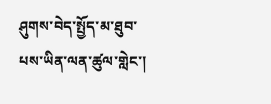ཤུགས་བེད་སྤྱོད་མ་ཐུབ་པས་ཡིན་ལན་ཚུལ་གླེང་།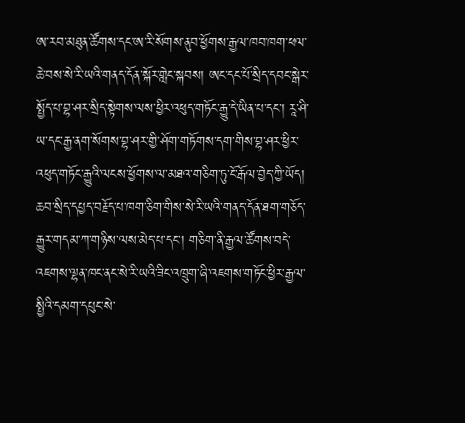ཨ་རབ་མཐུན་ཚོགས་དང་ཨ་རི་སོགས་ནུབ་ཕྱོགས་རྒྱལ་ཁབ་ཁག་ཕལ་ཆེ་བས་སེ་རི་ཡའི་གནད་དོན་སྐོར་གླེང་སྐབས། ཨང་དང་པོ་སྲིད་དབང་སྒེར་སྤྱོད་པ་བྷ་ཤར་སྲིད་སྟེགས་ལས་ཕྱིར་འཕུད་གཏོང་རྒྱུ་དེ་ཡིན་པ་དང་། རཱ་ཤི་ཡ་དང་རྒྱ་ནག་སོགས་བྷ་ཤར་གྱི་ཤོག་གཏོགས་དག་གིས་བྷ་ཤར་ཕྱིར་འཕུད་གཏོང་རྒྱུའི་ལངས་ཕྱོགས་ལ་མཐའ་གཅིག་ཏུ་ངོ་རྒོལ་བྱེད་ཀྱི་ཡོད།
ཆབ་སྲིད་དཔྱད་བརྗོད་པ་ཁག་ཅིག་གིས་སེ་རི་ཡའི་གནད་དོན་ཐག་གཅོད་རྒྱུར་གདམ་ཀ་གཉིས་ལས་མེད་པ་དང་། གཅིག་ནི་རྒྱལ་ཚོགས་བདེ་འཇགས་ལྷན་ཁང་ནང་སེ་རི་ཡའི་ཟིང་འཁྲུག་ཞི་འཇགས་གཏོང་ཕྱིར་རྒྱལ་སྤྱིའི་དམག་དཔུང་སེ་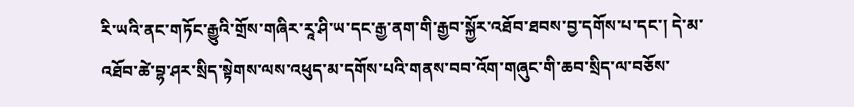རི་ཡའི་ནང་གཏོང་རྒྱུའི་གྲོས་གཞིར་རཱ་ཤི་ཡ་དང་རྒྱ་ནག་གི་རྒྱབ་སྐྱོར་འཐོབ་ཐབས་བྱ་དགོས་པ་དང་། དེ་མ་འཐོབ་ཚེ་བྷ་ཤར་སྲིད་སྟེགས་ལས་འཕུད་མ་དགོས་པའི་གནས་བབ་འོག་གཞུང་གི་ཆབ་སྲིད་ལ་བཅོས་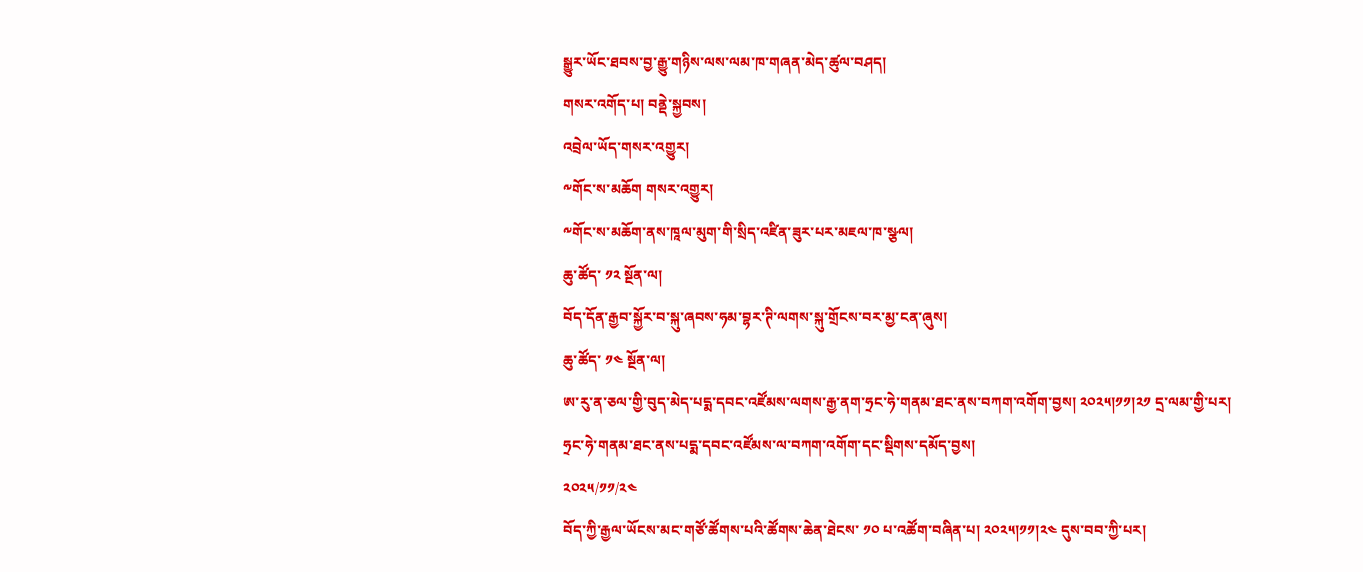སྒྱུར་ཡོང་ཐབས་བྱ་རྒྱུ་གཉིས་ལས་ལམ་ཁ་གཞན་མེད་ཚུལ་བཤད།
གསར་འགོད་པ། བནྡེ་སྐྱབས།
འབྲེལ་ཡོད་གསར་འགྱུར།
༸གོང་ས་མཆོག གསར་འགྱུར།
༸གོང་ས་མཆོག་ནས་ཁཱལ་མུག་གི་སྲིད་འཛིན་ཟུར་པར་མཇལ་ཁ་སྩལ།
ཆུ་ཚོད་ ༡༢ སྔོན་ལ།
བོད་དོན་རྒྱབ་སྐྱོར་བ་སྐུ་ཞབས་ཧམ་བྷར་ཊི་ལགས་སྐུ་གྲོངས་བར་མྱ་ངན་ཞུས།
ཆུ་ཚོད་ ༡༤ སྔོན་ལ།
ཨ་རུ་ན་ཅལ་གྱི་བུད་མེད་པདྨ་དབང་འཛོམས་ལགས་རྒྱ་ནག་ཧྲང་ཧེ་གནམ་ཐང་ནས་བཀག་འགོག་བྱས། ༢༠༢༥།༡༡།༢༡ དྲ་ལམ་གྱི་པར།
ཧྲང་ཧེ་གནམ་ཐང་ནས་པདྨ་དབང་འཛོམས་ལ་བཀག་འགོག་དང་སྡིགས་དམོད་བྱས།
༢༠༢༥/༡༡/༢༤
བོད་ཀྱི་རྒྱལ་ཡོངས་མང་གཙོ་ཚོགས་པའི་ཚོགས་ཆེན་ཐེངས་ ༡༠ པ་འཚོག་བཞིན་པ། ༢༠༢༥།༡༡།༢༤ དུས་བབ་ཀྱི་པར།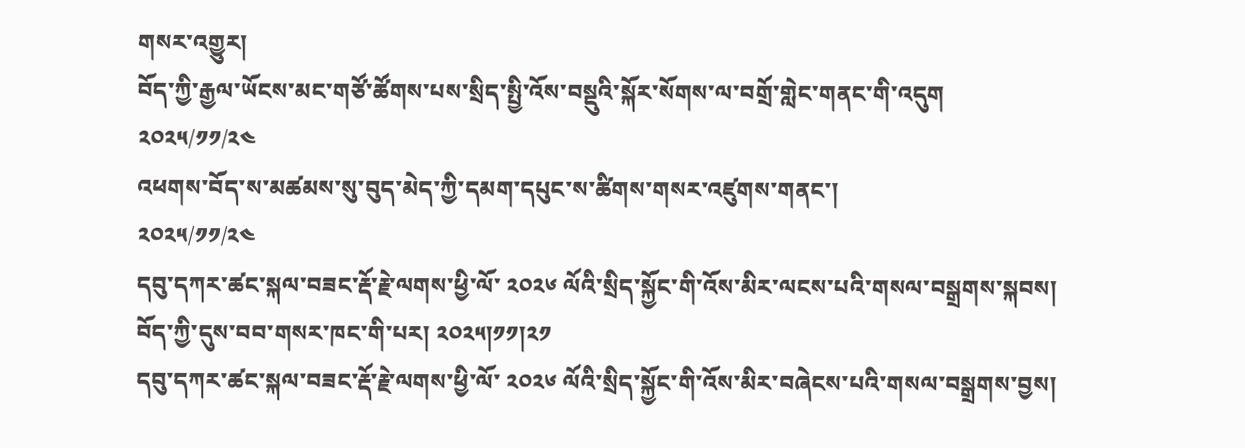གསར་འགྱུར།
བོད་ཀྱི་རྒྱལ་ཡོངས་མང་གཙོ་ཚོགས་པས་སྲིད་སྤྱི་འོས་བསྡུའི་སྐོར་སོགས་ལ་བགྲོ་གླེང་གནང་གི་འདུག
༢༠༢༥/༡༡/༢༤
འཕགས་བོད་ས་མཚམས་སུ་བུད་མེད་ཀྱི་དམག་དཔུང་ས་ཚིགས་གསར་འཛུགས་གནང་།
༢༠༢༥/༡༡/༢༤
དབུ་དཀར་ཚང་སྐལ་བཟང་རྡོ་རྗེ་ལགས་ཕྱི་ལོ་ ༢༠༢༦ ལོའི་སྲིད་སྐྱོང་གི་འོས་མིར་ལངས་པའི་གསལ་བསྒྲགས་སྐབས། བོད་ཀྱི་དུས་བབ་གསར་ཁང་གི་པར། ༢༠༢༥།༡༡།༢༡
དབུ་དཀར་ཚང་སྐལ་བཟང་རྡོ་རྗེ་ལགས་ཕྱི་ལོ་ ༢༠༢༦ ལོའི་སྲིད་སྐྱོང་གི་འོས་མིར་བཞེངས་པའི་གསལ་བསྒྲགས་བྱས།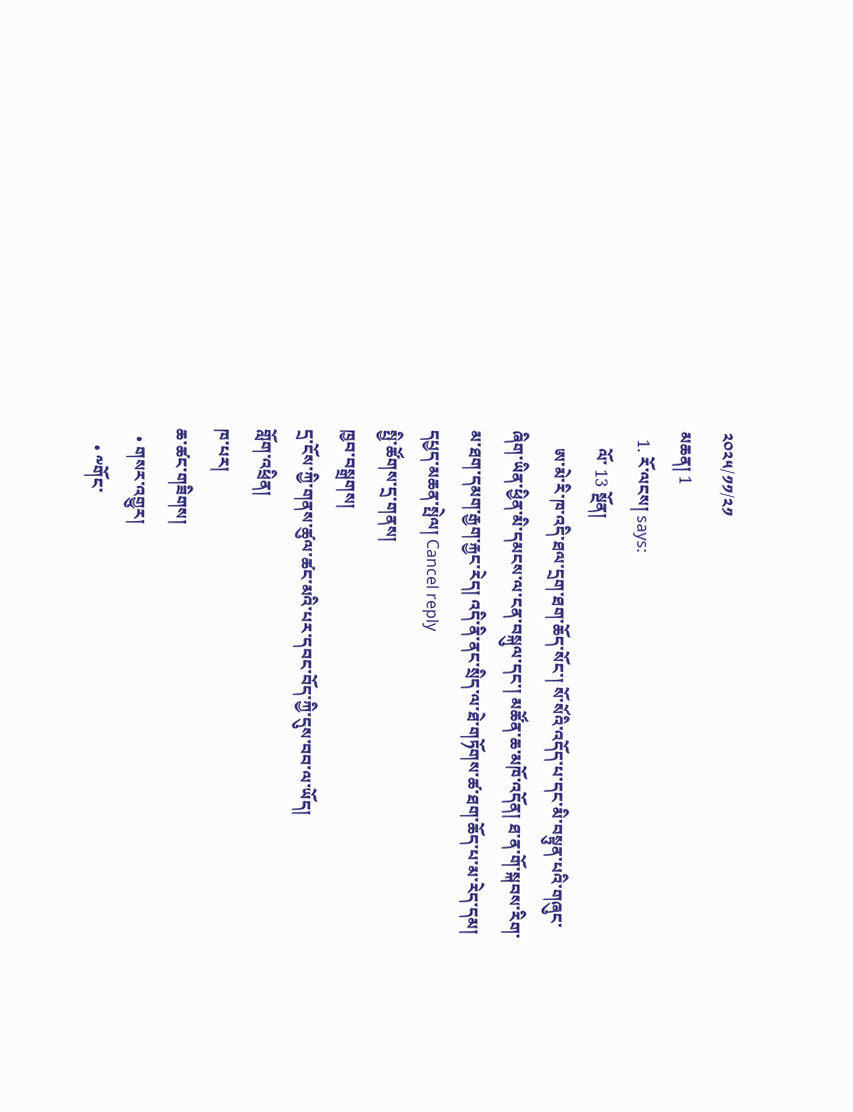༢༠༢༥/༡༡/༢༡
མཆན། 1
  1. རོ་ལངས། says:
    ལོ་ 13 སྔོན།
    ཨ་མེ་རི་ཁ་འདི་ཐལ་དྲག་ཐག་ཆོད་སོང་། སོ་སོའི་འདོད་པ་དང་མི་བསྟུན་པའི་གཞུང་ཞིག་ཡིན་ཕྱིན་མི་དམངས་ལ་ངན་བསྐུལ་དང་། མཚོན་ཆ་མཁོ་འདོན། ཐ་ན་གོ་སྐབས་རིག་མ་ཐག་དམག་རྒྱག་རྐྱང་རེད། འདི་ནི་ནང་སྲིད་ལ་ཐེ་གཏོགས་ཚ་ཐག་ཆོད་པ་མ་རེད་དམ།
དཔྱད་མཆན་སྤེལ། Cancel reply
སྤྱི་ཚོགས་དྲ་གནས།
ཁྱབ་བསྒྲགས།
དྲ་ངོས་ཀྱི་གནས་ཚུལ་ཚང་མའི་པར་དབང་བོད་ཀྱི་དུས་བབ་ལ་ཡོད།
གློག་འཕྲིན།
ཁ་པར།
ཆ་ཚང་གཟིགས།
  • གསར་འགྱུར།
    • ༸གོང་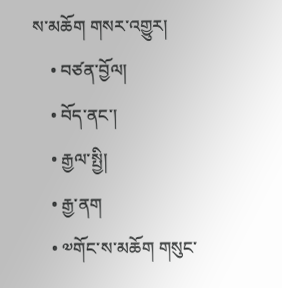ས་མཆོག གསར་འགྱུར།
    • བཙན་བྱོལ།
    • བོད་ནང་།
    • རྒྱལ་སྤྱི།
    • རྒྱ་ནག
    • ༧གོང་ས་མཆོག གསུང་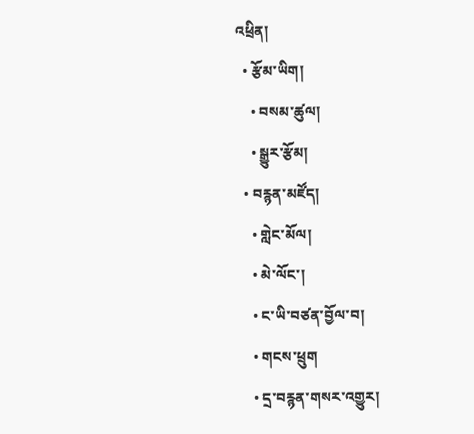འཕྲིན།
  • རྩོམ་ཡིག།
    • བསམ་ཚུལ།
    • སྒྱུར་རྩོམ།
  • བརྙན་མཛོད།
    • གླེང་མོལ།
    • མེ་ལོང་།
    • ང་ཡི་བཙན་བྱོལ་བ།
    • གངས་ཕྲུག
    • དྲ་བརྙན་གསར་འགྱུར།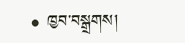• ཁྱབ་བསྒྲགས།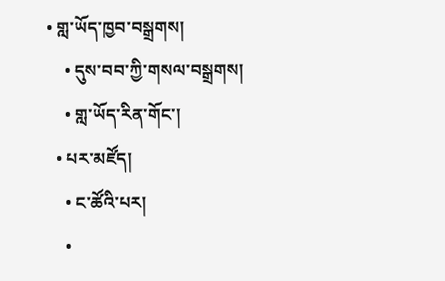• གླ་ཡོད་ཁྱབ་བསྒྲགས།
    • དུས་བབ་ཀྱི་གསལ་བསྒྲགས།
    • གླ་ཡོད་རིན་གོང་།
  • པར་མཛོད།
    • ང་ཚོའི་པར།
    •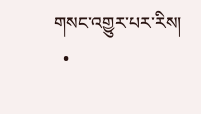གསང་འགྱུར་པར་རིས།
  •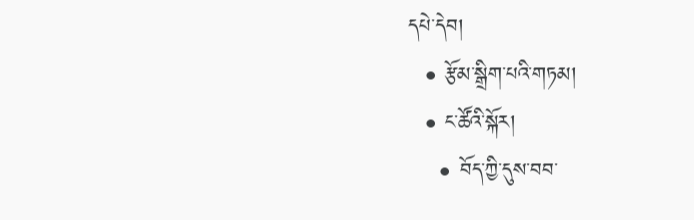དཔེ་དེབ།
  • རྩོམ་སྒྲིག་པའི་གཏམ།
  • ང་ཚོའི་སྐོར།
    • བོད་ཀྱི་དུས་བབ་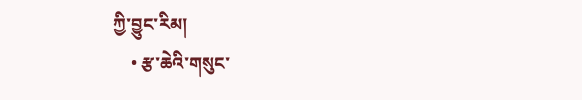ཀྱི་བྱུང་རིམ།
    • རྩ་ཆེའི་གསུང་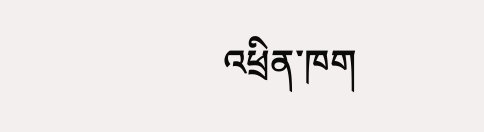འཕྲིན་ཁག